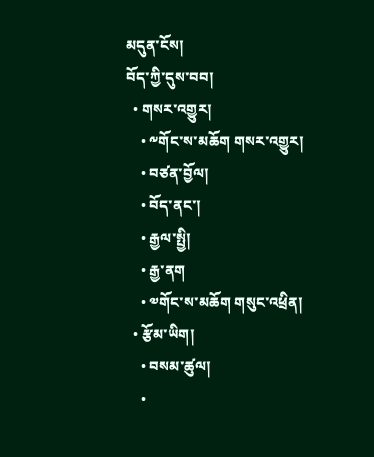མདུན་ངོས།
བོད་ཀྱི་དུས་བབ།
  • གསར་འགྱུར།
    • ༸གོང་ས་མཆོག གསར་འགྱུར།
    • བཙན་བྱོལ།
    • བོད་ནང་།
    • རྒྱལ་སྤྱི།
    • རྒྱ་ནག
    • ༧གོང་ས་མཆོག གསུང་འཕྲིན།
  • རྩོམ་ཡིག།
    • བསམ་ཚུལ།
    •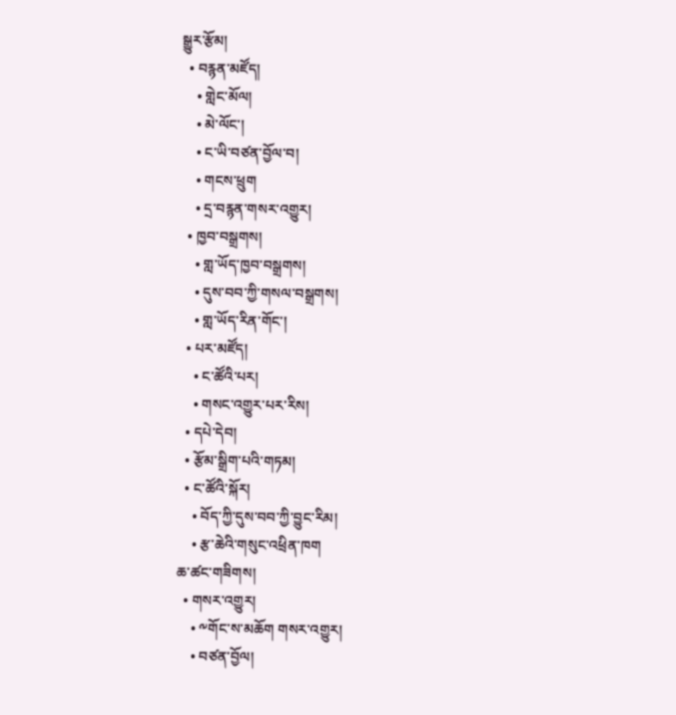སྒྱུར་རྩོམ།
  • བརྙན་མཛོད།
    • གླེང་མོལ།
    • མེ་ལོང་།
    • ང་ཡི་བཙན་བྱོལ་བ།
    • གངས་ཕྲུག
    • དྲ་བརྙན་གསར་འགྱུར།
  • ཁྱབ་བསྒྲགས།
    • གླ་ཡོད་ཁྱབ་བསྒྲགས།
    • དུས་བབ་ཀྱི་གསལ་བསྒྲགས།
    • གླ་ཡོད་རིན་གོང་།
  • པར་མཛོད།
    • ང་ཚོའི་པར།
    • གསང་འགྱུར་པར་རིས།
  • དཔེ་དེབ།
  • རྩོམ་སྒྲིག་པའི་གཏམ།
  • ང་ཚོའི་སྐོར།
    • བོད་ཀྱི་དུས་བབ་ཀྱི་བྱུང་རིམ།
    • རྩ་ཆེའི་གསུང་འཕྲིན་ཁག
ཆ་ཚང་གཟིགས།
  • གསར་འགྱུར།
    • ༸གོང་ས་མཆོག གསར་འགྱུར།
    • བཙན་བྱོལ།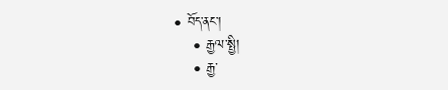• བོད་ནང་།
    • རྒྱལ་སྤྱི།
    • རྒྱ་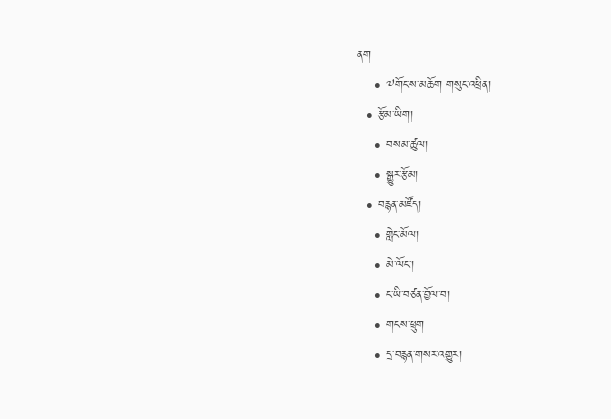ནག
    • ༧གོང་ས་མཆོག གསུང་འཕྲིན།
  • རྩོམ་ཡིག།
    • བསམ་ཚུལ།
    • སྒྱུར་རྩོམ།
  • བརྙན་མཛོད།
    • གླེང་མོལ།
    • མེ་ལོང་།
    • ང་ཡི་བཙན་བྱོལ་བ།
    • གངས་ཕྲུག
    • དྲ་བརྙན་གསར་འགྱུར།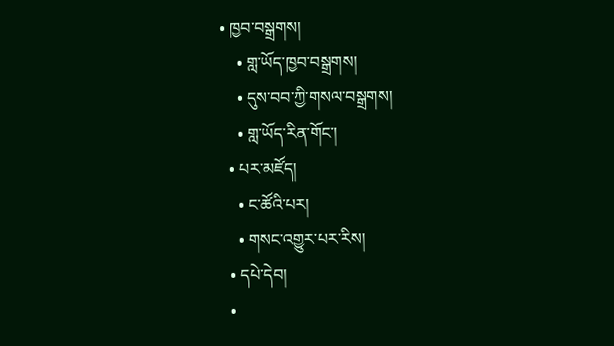• ཁྱབ་བསྒྲགས།
    • གླ་ཡོད་ཁྱབ་བསྒྲགས།
    • དུས་བབ་ཀྱི་གསལ་བསྒྲགས།
    • གླ་ཡོད་རིན་གོང་།
  • པར་མཛོད།
    • ང་ཚོའི་པར།
    • གསང་འགྱུར་པར་རིས།
  • དཔེ་དེབ།
  •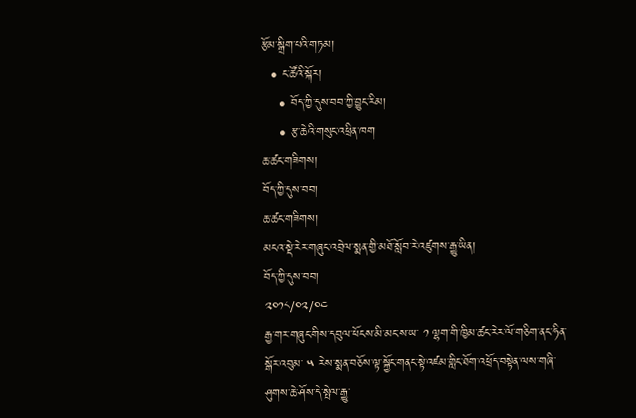རྩོམ་སྒྲིག་པའི་གཏམ།
  • ང་ཚོའི་སྐོར།
    • བོད་ཀྱི་དུས་བབ་ཀྱི་བྱུང་རིམ།
    • རྩ་ཆེའི་གསུང་འཕྲིན་ཁག
ཆ་ཚང་གཟིགས།
བོད་ཀྱི་དུས་བབ།
ཆ་ཚང་གཟིགས།
མངའ་སྡེ་རེར་གཞུང་འབྲེལ་སྨན་གྱི་མཐོ་སློབ་རེ་འཛུགས་རྒྱུ་ཡིན།
བོད་ཀྱི་དུས་བབ།
༢༠༡༨/༠༢/༠༤
རྒྱ་གར་གཞུང་གིས་དབུལ་ཕོངས་མི་མང་ས་ཡ་ ༡ ལྷག་གི་ཁྱིམ་ཚང་རེར་ལོ་གཅིག་ནང་ཧིན་སྒོར་འབུམ་ ༥ རེས་སྨན་བཅོས་ལྟ་སྐྱོང་གནང་སྟེ་འཛམ་གླིང་ཐོག་འཕྲོད་བསྟེན་ལས་གཞི་ཤུགས་ཆེ་ཤོས་དེ་སྤེལ་རྒྱུ་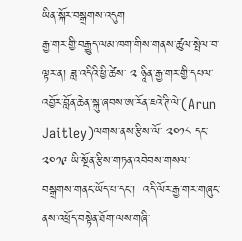ཡིན་སྐོར་བསྒྲགས་འདུག
རྒྱ་གར་གྱི་བརྒྱུད་ལམ་ཁག་གིས་གནས་ཚུལ་སྤེལ་བ་ལྟར་ན། ཟླ་འདིའི་ཕྱི་ཚེས་ ༢ ཉཱིན་རྒྱ་གར་གྱི་དཔལ་འབྱོར་བློན་ཆེན་སྐུ་ཞབས་ཨ་རོན་ཇའེ་ཊི་ལེ་(Arun Jaitley)ལགས་ནས་རྩིས་ལོ་ ༢༠༡༨ དང་ ༢༠༡༩ ཡི་སྔོན་རྩིས་གཏན་འབེབས་གསལ་བསྒྲགས་གནང་ཡོད་པ་དང་།  འདི་ལོར་རྒྱ་གར་གཞུང་ནས་འཕྲོད་བསྟེན་ཐོག་ལས་གཞི་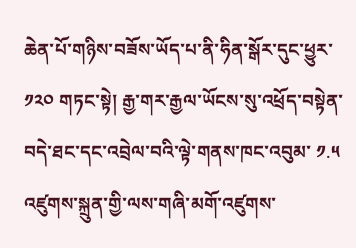ཆེན་པོ་གཉིས་བཟོས་ཡོད་པ་ནི་ཧིན་སྒོར་དུང་ཕྱུར་ ༡༢༠ གཏང་སྟེ། རྒྱ་གར་རྒྱལ་ཡོངས་སུ་འཕྲོད་བསྟེན་བདེ་ཐང་དང་འབྲེལ་བའི་ལྟེ་གནས་ཁང་འབུམ་ ༡.༥ འཛུགས་སྐྲུན་གྱི་ལས་གཞི་མགོ་འཛུགས་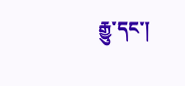རྒྱུ་དང་།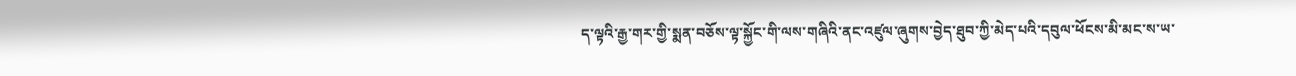ད་ལྟའི་རྒྱ་གར་གྱི་སྨན་བཅོས་ལྟ་སྐྱོང་གི་ལས་གཞིའི་ནང་འཛུལ་ཞུགས་བྱེད་ཐུབ་ཀྱི་མེད་པའི་དབུལ་ཕོངས་མི་མང་ས་ཡ་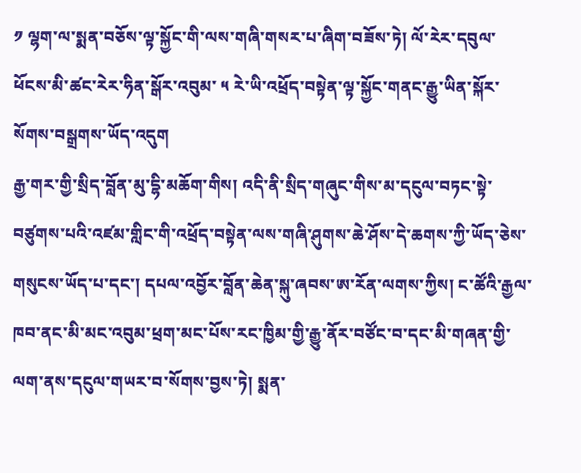༡ ལྷག་ལ་སྨན་བཅོས་ལྟ་སྐྱོང་གི་ལས་གཞི་གསར་པ་ཞིག་བཟོས་ཏེ། ལོ་རེར་དབུལ་ཕོངས་མི་ཚང་རེར་ཧིན་སྒོར་འབུམ་ ༥ རེ་ཡི་འཕྲོད་བསྟེན་ལྟ་སྐྱོང་གནང་རྒྱུ་ཡིན་སྐོར་སོགས་བསྒྲགས་ཡོད་འདུག
རྒྱ་གར་གྱི་སྲིད་བློན་མུ་དྷི་མཆོག་གིས། འདི་ནི་སྲིད་གཞུང་གིས་མ་དངུལ་བཏང་སྟེ་བཙུགས་པའི་འཛམ་གླིང་གི་འཕྲོད་བསྟེན་ལས་གཞི་ཤུགས་ཆེ་ཤོས་དེ་ཆགས་ཀྱི་ཡོད་ཅེས་གསུངས་ཡོད་པ་དང་། དཔལ་འབྱོར་བློན་ཆེན་སྐུ་ཞབས་ཨ་རོན་ལགས་ཀྱིས། ང་ཚོའི་རྒྱལ་ཁབ་ནང་མི་མང་འབུམ་ཕྲག་མང་པོས་རང་ཁྱིམ་གྱི་རྒྱུ་ནོར་བཙོང་བ་དང་མི་གཞན་གྱི་ལག་ནས་དངུལ་གཡར་བ་སོགས་བྱས་ཏེ། སྨན་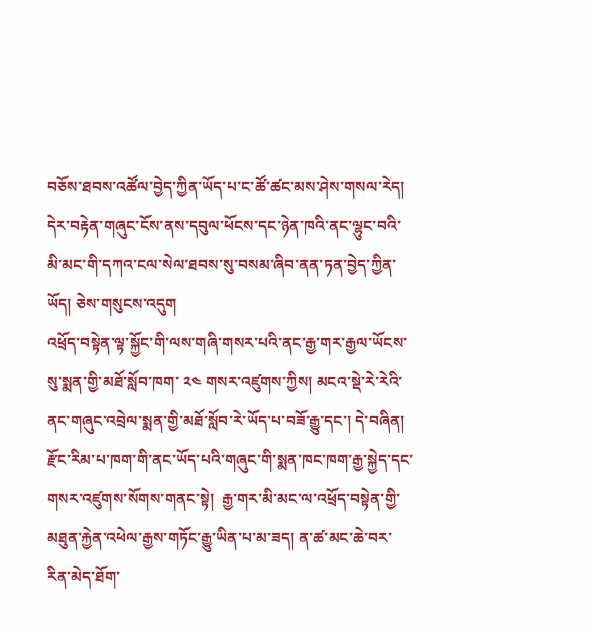བཅོས་ཐབས་འཚོལ་བྱེད་ཀྱིན་ཡོད་པ་ང་ཚོ་ཚང་མས་ཤེས་གསལ་རེད། དེར་བརྟེན་གཞུང་ངོས་ནས་དབུལ་ཕོངས་དང་ཉེན་ཁའི་ནང་ལྷུང་བའི་མི་མང་གི་དཀའ་ངལ་སེལ་ཐབས་སུ་བསམ་ཞིབ་ནན་ཏན་བྱེད་ཀྱིན་ཡོད། ཅེས་གསུངས་འདུག
འཕྲོད་བསྟེན་ལྟ་སྐྱོང་གི་ལས་གཞི་གསར་པའི་ནང་རྒྱ་གར་རྒྱལ་ཡོངས་སུ་སྨན་གྱི་མཐོ་སློབ་ཁག་ ༢༤ གསར་འཛུགས་ཀྱིས། མངའ་སྡེ་རེ་རེའི་ནང་གཞུང་འབྲེལ་སྨན་གྱི་མཐོ་སློབ་རེ་ཡོད་པ་བཟོ་རྒྱུ་དང་། དེ་བཞིན། རྫོང་རིམ་པ་ཁག་གི་ནང་ཡོད་པའི་གཞུང་གི་སྨན་ཁང་ཁག་རྒྱ་སྐྱེད་དང་གསར་འཛུགས་སོགས་གནང་སྟེ།  རྒྱ་གར་མི་མང་ལ་འཕྲོད་བསྟེན་གྱི་མཐུན་རྐྱེན་འཕེལ་རྒྱས་གཏོང་རྒྱུ་ཡིན་པ་མ་ཟད། ན་ཚ་མང་ཆེ་བར་རིན་མེད་ཐོག་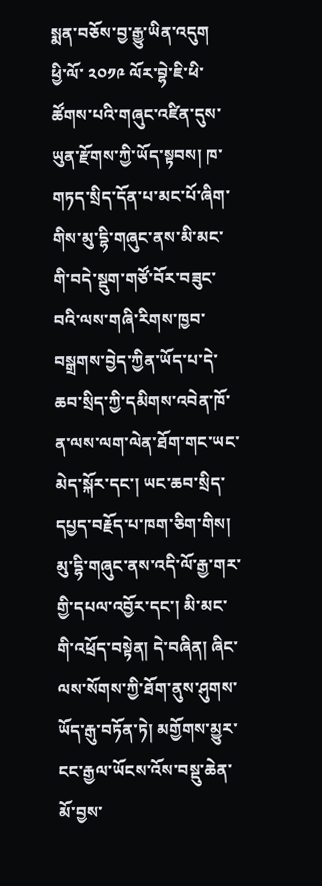སྨན་བཅོས་བྱ་རྒྱུ་ཡིན་འདུག
ཕྱི་ལོ་ ༢༠༡༩ ལོར་བྷེ་ཇི་ཕི་ཚོགས་པའི་གཞུང་འཛིན་དུས་ཡུན་རྫོགས་ཀྱི་ཡོད་སྟབས། ཁ་གཏད་སྲིད་དོན་པ་མང་པོ་ཞིག་གིས་མུ་དྷི་གཞུང་ནས་མི་མང་གི་བདེ་སྡུག་གཙོ་བོར་བཟུང་བའི་ལས་གཞི་རིགས་ཁྱབ་བསྒྲགས་བྱེད་ཀྱིན་ཡོད་པ་དེ་ཆབ་སྲིད་ཀྱི་དམིགས་འབེན་ཁོ་ན་ལས་ལག་ལེན་ཐོག་གང་ཡང་མེད་སྐོར་དང་། ཡང་ཆབ་སྲིད་དཔྱད་བརྗོད་པ་ཁག་ཅིག་གིས། མུ་དྷི་གཞུང་ནས་འདི་ལོ་རྒྱ་གར་གྱི་དཔལ་འབྱོར་དང་། མི་མང་གི་འཕྲོད་བསྟེན། དེ་བཞིན། ཞིང་ལས་སོགས་ཀྱི་ཐོག་ནུས་ཤུགས་ཡོད་རྒུ་བཏོན་ཏེ། མགྱོགས་མྱུར་ངང་རྒྱལ་ཡོངས་འོས་བསྡུ་ཆེན་མོ་བྱས་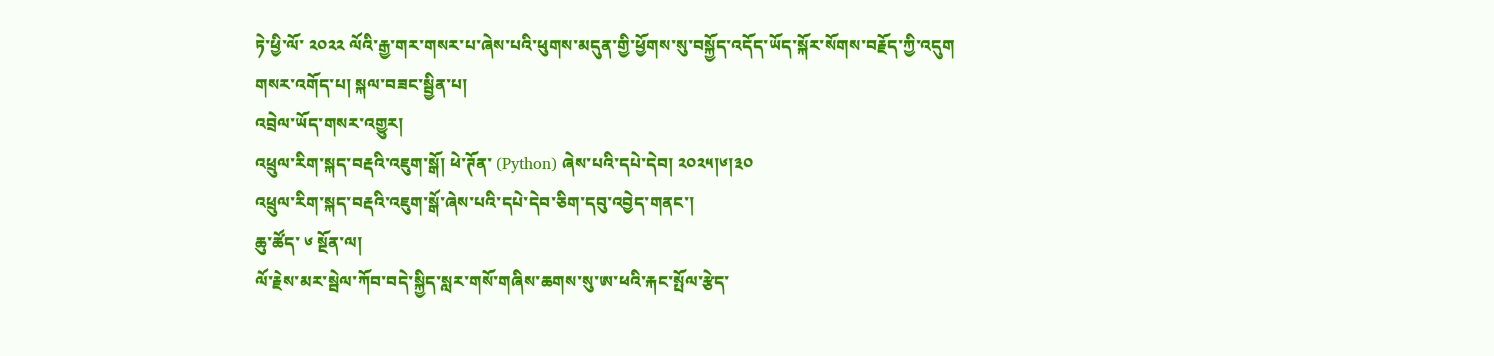ཏེ་ཕྱི་ལོ་ ༢༠༢༢ ལོའི་རྒྱ་གར་གསར་པ་ཞེས་པའི་ཕུགས་མདུན་གྱི་ཕྱོགས་སུ་བསྐྱོད་འདོད་ཡོད་སྐོར་སོགས་བརྗོད་ཀྱི་འདུག
གསར་འགོད་པ། སྐལ་བཟང་སྦྱིན་པ།
འབྲེལ་ཡོད་གསར་འགྱུར།
འཕྲུལ་རིག་སྐད་བརྡའི་འཇུག་སྒོ། ཕེ་ཊོན་ (Python) ཞེས་པའི་དཔེ་དེབ། ༢༠༢༥།༦།༣༠
འཕྲུལ་རིག་སྐད་བརྡའི་འཇུག་སྒོ་ཞེས་པའི་དཔེ་དེབ་ཅིག་དབུ་འབྱེད་གནང་།
ཆུ་ཚོད་ ༦ སྔོན་ལ།
ལོ་རྗེས་མར་སྦེལ་ཀོབ་བདེ་སྐྱིད་སླར་གསོ་གཞིས་ཆགས་སུ་ཨ་ཕའི་རྐང་སྤོལ་རྩེད་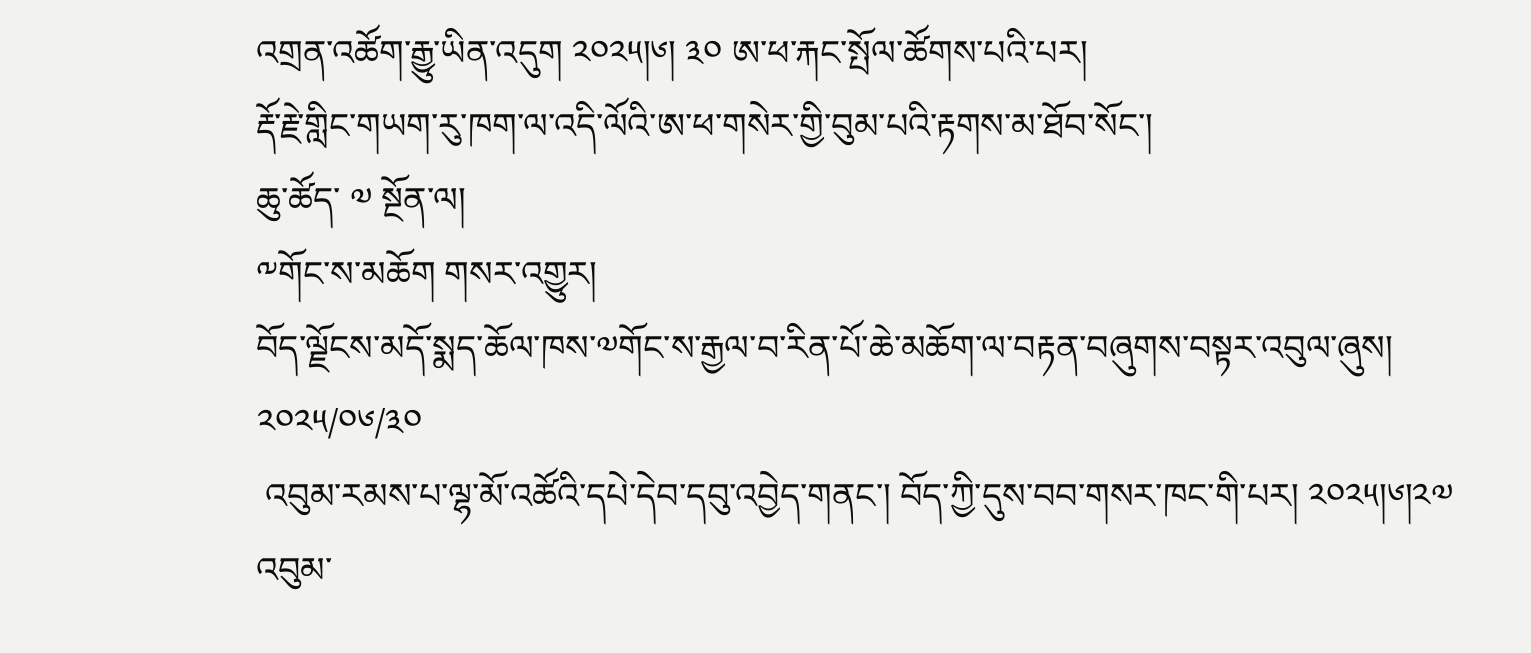འགྲན་འཚོག་རྒྱུ་ཡིན་འདུག ༢༠༢༥།༦། ༣༠ ཨ་ཕ་རྐང་སྤོལ་ཚོགས་པའི་པར།
རྡོ་རྗེ་གླིང་གཡག་རུ་ཁག་ལ་འདི་ལོའི་ཨ་ཕ་གསེར་གྱི་བུམ་པའི་རྟགས་མ་ཐོབ་སོང་།
ཆུ་ཚོད་ ༧ སྔོན་ལ།
༸གོང་ས་མཆོག གསར་འགྱུར།
བོད་ལྗོངས་མདོ་སྨད་ཆོལ་ཁས་༧གོང་ས་རྒྱལ་བ་རིན་པོ་ཆེ་མཆོག་ལ་བརྟན་བཞུགས་བསྟར་འབུལ་ཞུས།
༢༠༢༥/༠༦/༣༠
 འབུམ་རམས་པ་ལྷ་མོ་འཚོའི་དཔེ་དེབ་དབུ་འབྱེད་གནང་། བོད་ཀྱི་དུས་བབ་གསར་ཁང་གི་པར། ༢༠༢༥།༦།༢༧
འབུམ་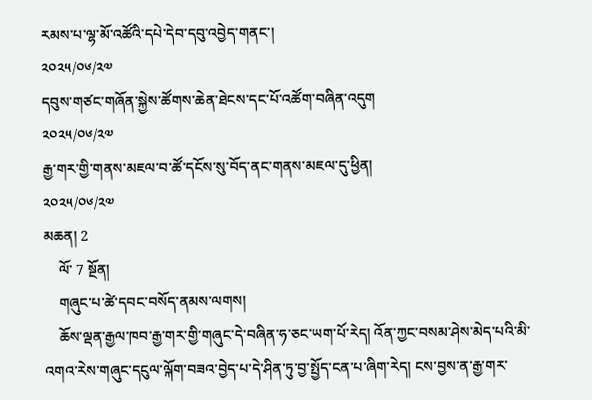རམས་པ་ལྷ་མོ་འཚོའི་དཔེ་དེབ་དབུ་འབྱེད་གནང་།
༢༠༢༥/༠༦/༢༧
དབུས་གཙང་གཞོན་སྐྱེས་ཚོགས་ཆེན་ཐེངས་དང་པོ་འཚོག་བཞིན་འདུག
༢༠༢༥/༠༦/༢༧
རྒྱ་གར་གྱི་གནས་མཇལ་བ་ཚོ་དངོས་སུ་བོད་ནང་གནས་མཇལ་དུ་ཕྱིན།
༢༠༢༥/༠༦/༢༧
མཆན། 2
    ལོ་ 7 སྔོན།
    གཞུང་པ་ཚེ་དབང་བསོད་ནམས་ལགས།
    ཆོས་ལྡན་རྒྱལ་ཁབ་རྒྱ་གར་གྱི་གཞུང་དེ་བཞིན་ཧ་ཅང་ཡག་པོ་རེད། འོན་ཀྱང་བསམ་ཤེས་མེད་པའི་མི་འགའ་རེས་གཞུང་དངུལ་ལྐོག་བཟའ་བྱེད་པ་དེ་ཤིན་ཏུ་བྱ་སྤྱོད་ངན་པ་ཞིག་རེད། ངས་བྱས་ན་རྒྱ་གར་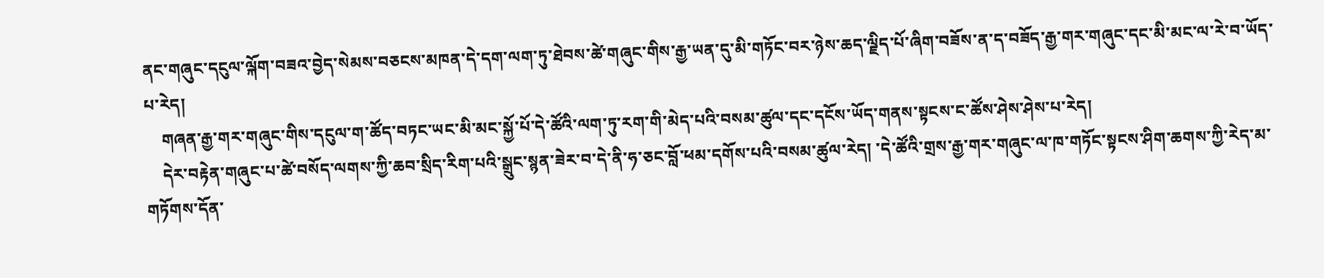ནང་གཞུང་དངུལ་ལྐོག་བཟའ་བྱེད་སེམས་བཅངས་མཁན་དེ་དག་ལག་ཏུ་ཐེབས་ཚེ་གཞུང་གིས་རྒྱ་ཡན་དུ་མི་གཏོང་བར་ཉེས་ཆད་ལྗིད་པོ་ཞིག་བཟོས་ན་ད་བཟོད་རྒྱ་གར་གཞུང་དང་མི་མང་ལ་རེ་བ་ཡོད་པ་རེད།
    གཞན་རྒྱ་གར་གཞུང་གིས་དངུལ་ག་ཚོད་བཏང་ཡང་མི་མང་སྐྱོ་པོ་དེ་ཚོའི་ལག་ཏུ་རག་གི་མེད་པའི་བསམ་ཚུལ་དང་དངོས་ཡོད་གནས་སྟངས་ང་ཚོས་ཤེས་ཤེས་པ་རེད།
    དེར་བརྟེན་གཞུང་པ་ཚེ་བསོད་ལགས་ཀྱི་ཆབ་སྲིད་རིག་པའི་སྒྲུང་སྙན་ཟེར་བ་དེ་ནི་ཧ་ཅང་བློ་ཕམ་དགོས་པའི་བསམ་ཚུལ་རེད། ་དེ་ཚོའི་གྲས་རྒྱ་གར་གཞུང་ལ་ཁ་གཏོང་སྟངས་ཤིག་ཆགས་ཀྱི་རེད་མ་གཏོགས་དོན་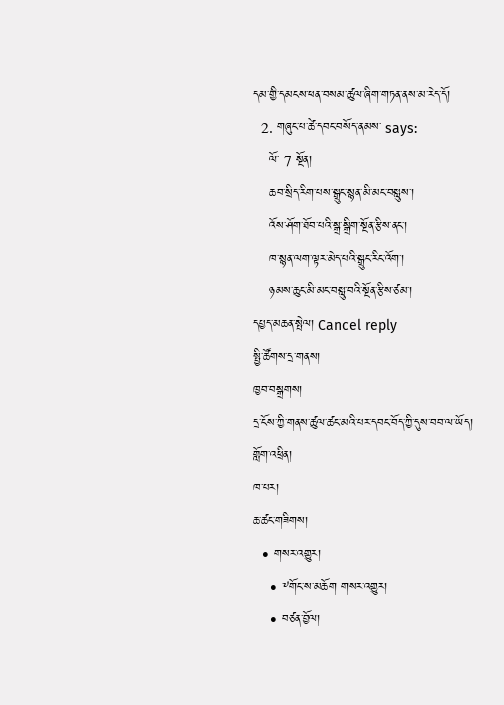དམ་གྱི་དམངས་ཕན་བསམ་ཚུལ་ཞིག་གཏན་ནས་མ་རེད་དོ།
  2. གཞུང་པ་ཚེ་དབང་བསོད་ནམས་ says:
    ལོ་ 7 སྔོན།
    ཆབ་སྲིད་རིག་པས་སྒྲུང་སྙན་མི་མང་བསླུས་།
    འོས་ཤོག་ཐོབ་པའི་སྒྲ་སྒྲིག་སྔོན་རྩིས་ནང་།
    ཁ་སྙན་ལག་ལྟར་མེད་པའི་སྒྲུང་རིང་འོག་།
    ཉམས་ཆུང་མི་མང་བསླུ་བའི་སྔོན་རྩིས་ཙམ་།
དཔྱད་མཆན་སྤེལ། Cancel reply
སྤྱི་ཚོགས་དྲ་གནས།
ཁྱབ་བསྒྲགས།
དྲ་ངོས་ཀྱི་གནས་ཚུལ་ཚང་མའི་པར་དབང་བོད་ཀྱི་དུས་བབ་ལ་ཡོད།
གློག་འཕྲིན།
ཁ་པར།
ཆ་ཚང་གཟིགས།
  • གསར་འགྱུར།
    • ༸གོང་ས་མཆོག གསར་འགྱུར།
    • བཙན་བྱོལ།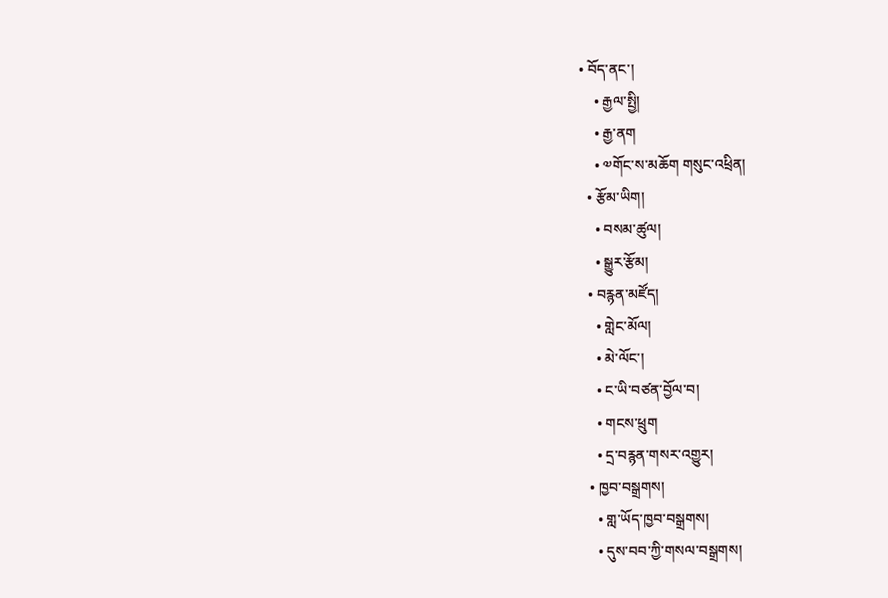• བོད་ནང་།
    • རྒྱལ་སྤྱི།
    • རྒྱ་ནག
    • ༧གོང་ས་མཆོག གསུང་འཕྲིན།
  • རྩོམ་ཡིག།
    • བསམ་ཚུལ།
    • སྒྱུར་རྩོམ།
  • བརྙན་མཛོད།
    • གླེང་མོལ།
    • མེ་ལོང་།
    • ང་ཡི་བཙན་བྱོལ་བ།
    • གངས་ཕྲུག
    • དྲ་བརྙན་གསར་འགྱུར།
  • ཁྱབ་བསྒྲགས།
    • གླ་ཡོད་ཁྱབ་བསྒྲགས།
    • དུས་བབ་ཀྱི་གསལ་བསྒྲགས།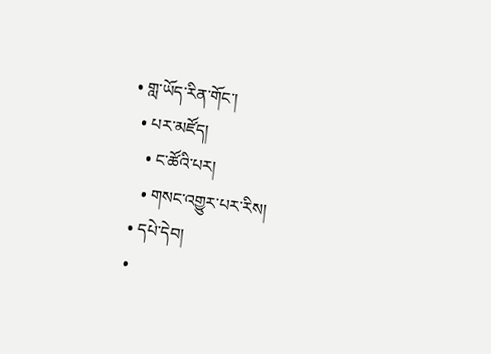• གླ་ཡོད་རིན་གོང་།
  • པར་མཛོད།
    • ང་ཚོའི་པར།
    • གསང་འགྱུར་པར་རིས།
  • དཔེ་དེབ།
  •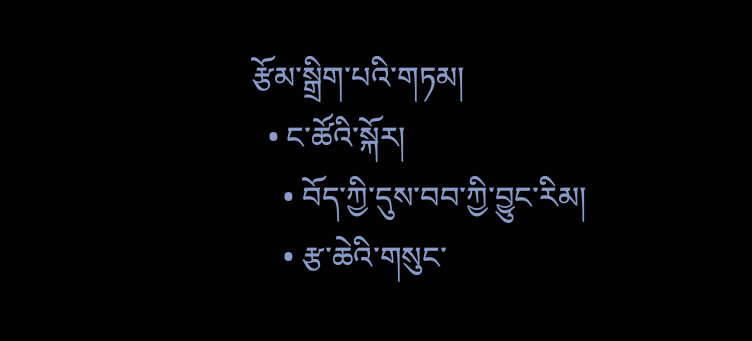རྩོམ་སྒྲིག་པའི་གཏམ།
  • ང་ཚོའི་སྐོར།
    • བོད་ཀྱི་དུས་བབ་ཀྱི་བྱུང་རིམ།
    • རྩ་ཆེའི་གསུང་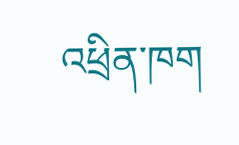འཕྲིན་ཁག